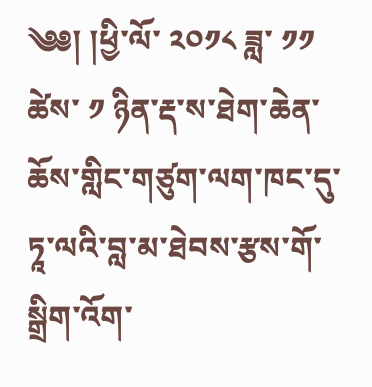༄༅། །ཕྱི་ལོ་ ༢༠༡༨ ཟླ་ ༡༡ ཚེས་ ༡ ཉིན་རྡ་ས་ཐེག་ཆེན་ཆོས་གླིང་གཙུག་ལག་ཁང་དུ་ཏཱ་ལའི་བླ་མ་ཐེབས་རྩས་གོ་སྒྲིག་འོག་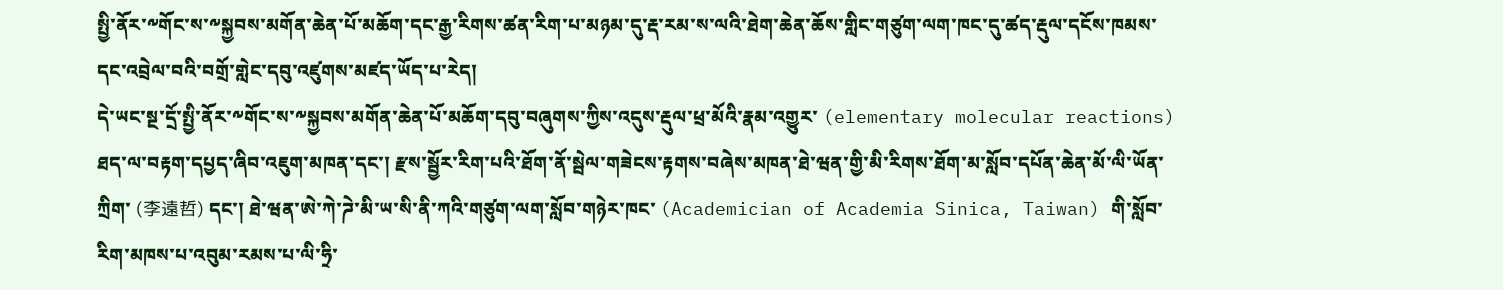སྤྱི་ནོར་༸གོང་ས་༸སྐྱབས་མགོན་ཆེན་པོ་མཆོག་དང་རྒྱ་རིགས་ཚན་རིག་པ་མཉམ་དུ་རྡ་རམ་ས་ལའི་ཐེག་ཆེན་ཆོས་གླིང་གཙུག་ལག་ཁང་དུ་ཚད་རྡུལ་དངོས་ཁམས་དང་འབྲེལ་བའི་བགྲོ་གླེང་དབུ་འཛུགས་མཛད་ཡོད་པ་རེད།
དེ་ཡང་སྔ་དྲོ་སྤྱི་ནོར་༸གོང་ས་༸སྐྱབས་མགོན་ཆེན་པོ་མཆོག་དབུ་བཞུགས་ཀྱིས་འདུས་རྡུལ་ཕྲ་མོའི་རྣམ་འགྱུར་ (elementary molecular reactions) ཐད་ལ་བརྟག་དཔྱད་ཞིབ་འཇུག་མཁན་དང་། རྫས་སྦྱོར་རིག་པའི་ཐོག་ནོ་སྦེལ་གཟེངས་རྟགས་བཞེས་མཁན་ཐེ་ཝན་གྱི་མི་རིགས་ཐོག་མ་སློབ་དཔོན་ཆེན་མོ་ལི་ཡོན་ཀྲིག་ (李遠哲) དང་། ཐེ་ཝན་ཨེ་ཀེ་ཌེ་མི་ཡ་སི་ནི་ཀའི་གཙུག་ལག་སློབ་གཉེར་ཁང་ (Academician of Academia Sinica, Taiwan) གི་སློབ་རིག་མཁས་པ་འབུམ་རམས་པ་ལི་ཧྲི་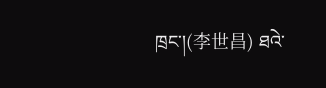ཁྲང་།(李世昌) ཐའེ་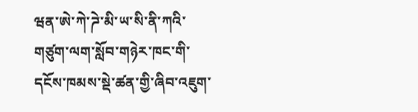ཝན་ཨེ་ཀེ་ཌེ་མི་ཡ་སི་ནི་ཀའི་གཙུག་ལག་སློབ་གཉེར་ཁང་གི་དངོས་ཁམས་སྡེ་ཚན་གྱི་ཞིབ་འཇུག་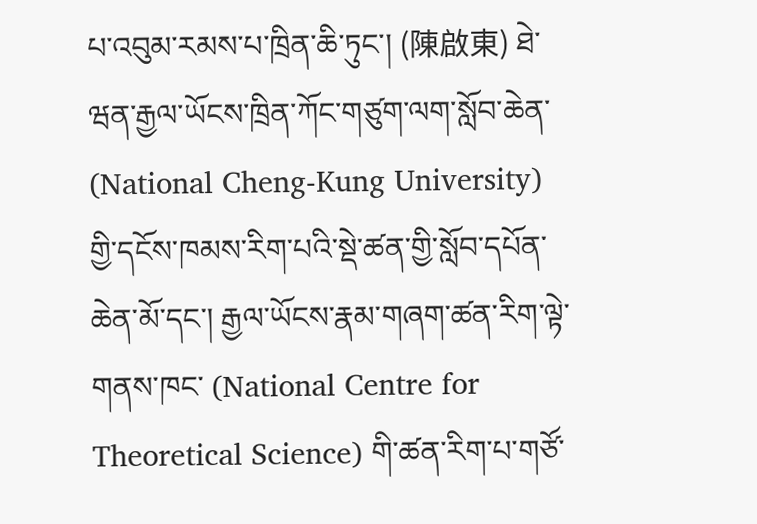པ་འབུམ་རམས་པ་ཁྲིན་ཆི་ཏུང་། (陳啟東) ཐེ་ཝན་རྒྱལ་ཡོངས་ཁྲིན་ཀོང་གཙུག་ལག་སློབ་ཆེན་ (National Cheng-Kung University) གྱི་དངོས་ཁམས་རིག་པའི་སྡེ་ཚན་གྱི་སློབ་དཔོན་ཆེན་མོ་དང་། རྒྱལ་ཡོངས་རྣམ་གཞག་ཚན་རིག་ལྟེ་གནས་ཁང་ (National Centre for Theoretical Science) གི་ཚན་རིག་པ་གཙོ་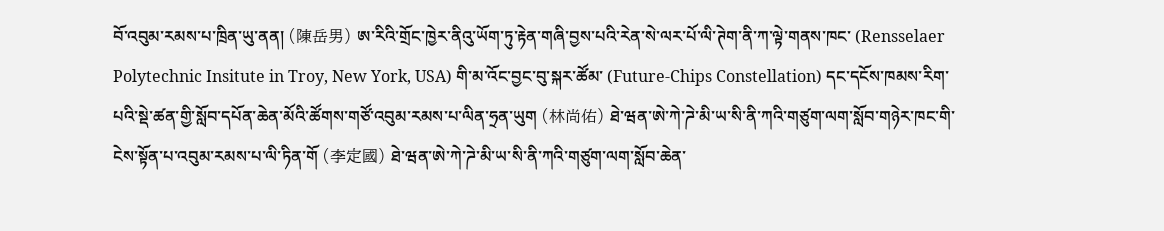བོ་འབུམ་རམས་པ་ཁྲིན་ཡུ་ནན། (陳岳男) ཨ་རིའི་གྲོང་ཁྱེར་ནིའུ་ཡོག་ཏུ་རྟེན་གཞི་བྱས་པའི་རེན་སེ་ལར་པོ་ལི་ཊེག་ནི་ཀ་ལྟེ་གནས་ཁང་ (Rensselaer Polytechnic Insitute in Troy, New York, USA) གི་མ་འོང་བྱང་བུ་སྐར་ཚོམ་ (Future-Chips Constellation) དང་དངོས་ཁམས་རིག་པའི་སྡེ་ཚན་གྱི་སློབ་དཔོན་ཆེན་མོའི་ཚོགས་གཙོ་འབུམ་རམས་པ་ལིན་ཧྲན་ཡུག (林尚佑) ཐེ་ཝན་ཨེ་ཀེ་ཌེ་མི་ཡ་སི་ནི་ཀའི་གཙུག་ལག་སློབ་གཉེར་ཁང་གི་ངེས་སྟོན་པ་འབུམ་རམས་པ་ལི་ཏིན་གོ (李定國) ཐེ་ཝན་ཨེ་ཀེ་ཌེ་མི་ཡ་སི་ནི་ཀའི་གཙུག་ལག་སློབ་ཆེན་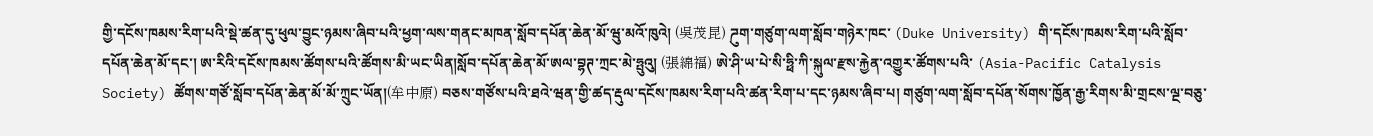གྱི་དངོས་ཁམས་རིག་པའི་སྡེ་ཚན་དུ་ཕུལ་བྱུང་ཉམས་ཞིབ་པའི་ཕྱག་ལས་གནང་མཁན་སློབ་དཔོན་ཆེན་མོ་ཝུ་མའོ་ཁུའེ། (吳茂昆) ཌུག་གཙུག་ལག་སློབ་གཉེར་ཁང་ (Duke University) གི་དངོས་ཁམས་རིག་པའི་སློབ་དཔོན་ཆེན་མོ་དང་། ཨ་རིའི་དངོས་ཁམས་ཚོགས་པའི་ཚོགས་མི་ཡང་ཡིན།སློབ་དཔོན་ཆེན་མོ་ཨལ་བྷཊ་ཀྲང་མེ་ཧྤུའུ། (張綿福) ཨེ་ཤི་ཡ་པེ་སི་ཧྥི་ཀི་སྐུལ་རྫས་རྐྱེན་འགྱུར་ཚོགས་པའི་ (Asia-Pacific Catalysis Society) ཚོགས་གཙོ་སློབ་དཔོན་ཆེན་མོ་མོ་ཀྲུང་ཡོན།(牟中原) བཅས་གཙོས་པའི་ཐའེ་ཝན་གྱི་ཚད་རྡུལ་དངོས་ཁམས་རིག་པའི་ཚན་རིག་པ་དང་ཉམས་ཞིབ་པ། གཙུག་ལག་སློབ་དཔོན་སོགས་ཁྱོན་རྒྱ་རིགས་མི་གྲངས་ལྔ་བཅུ་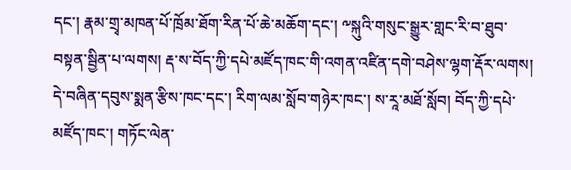དང་། རྣམ་གྲྭ་མཁན་པོ་ཁྲོམ་ཐོག་རིན་པོ་ཆེ་མཆོག་དང་། ༸སྐུའི་གསུང་སྒྱུར་གླང་རི་བ་ཐུབ་བསྟན་སྦྱིན་པ་ལགས། རྡ་ས་བོད་ཀྱི་དཔེ་མཛོད་ཁང་གི་འགན་འཛིན་དགེ་བཤེས་ལྷག་རྡོར་ལགས། དེ་བཞིན་དབུས་སྨན་རྩིས་ཁང་དང་། རིག་ལམ་སློབ་གཉེར་ཁང་། ས་རཱ་མཐོ་སློབ། བོད་ཀྱི་དཔེ་མཛོད་ཁང་། གཏོང་ལེན་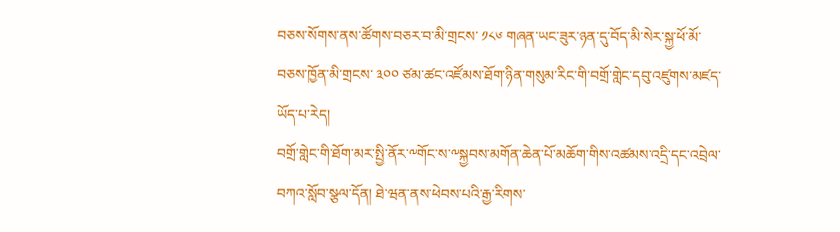བཅས་སོགས་ནས་ཚོགས་བཅར་བ་མི་གྲངས་ ༡༨༦ གཞན་ཡང་ཟུར་ཉན་དུ་བོད་མི་སེར་སྐྱ་ཕོ་མོ་བཅས་ཁྱོན་མི་གྲངས་ ༣༠༠ ཙམ་ཚང་འཛོམས་ཐོག་ཉིན་གསུམ་རིང་གི་བགྲོ་གླེང་དབུ་འཛུགས་མཛད་ཡོད་པ་རེད།
བགྲོ་གླེང་གི་ཐོག་མར་སྤྱི་ནོར་༸གོང་ས་༸སྐྱབས་མགོན་ཆེན་པོ་མཆོག་གིས་འཚམས་འདྲི་དང་འབྲེལ་བཀའ་སློབ་སྩལ་དོན། ཐེ་ཝན་ནས་ཕེབས་པའི་རྒྱ་རིགས་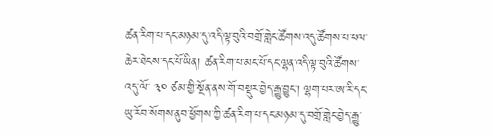ཚན་རིག་པ་དང་མཉམ་དུ་འདི་ལྟ་བུའི་བགྲོ་གླེང་ཚོགས་འདུ་ཚོགས་པ་ཕལ་ཆེར་ཐེངས་དང་པོ་ཡིན། ཚན་རིག་པ་མང་པོ་དང་ལྷན་འདི་ལྟ་བུའི་ཚོགས་འདུ་ལོ་ ༣༠ ཙམ་གྱི་སྔོན་ནས་གོ་བསྡུར་བྱེད་རྒྱུ་བྱུང་། ལྷག་པར་ཨ་རི་དང་ཡུ་རོབ་སོགས་ནུབ་ཕྱོགས་ཀྱི་ཚན་རིག་པ་དང་མཉམ་དུ་བགྲོ་གླེང་བྱེད་རྒྱུ་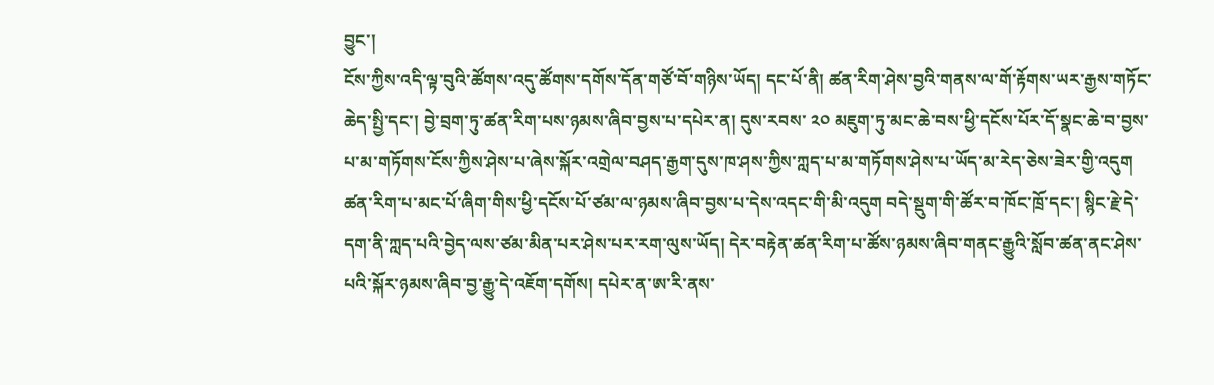བྱུང་།
ངོས་ཀྱིས་འདི་ལྟ་བུའི་ཚོགས་འདུ་ཚོགས་དགོས་དོན་གཙོ་བོ་གཉིས་ཡོད། དང་པོ་ནི། ཚན་རིག་ཤེས་བྱའི་གནས་ལ་གོ་རྟོགས་ཡར་རྒྱས་གཏོང་ཆེད་སྤྱི་དང་། བྱེ་བྲག་ཏུ་ཚན་རིག་པས་ཉམས་ཞིབ་བྱས་པ་དཔེར་ན། དུས་རབས་ ༢༠ མཇུག་ཏུ་མང་ཆེ་བས་ཕྱི་དངོས་པོར་དོ་སྣང་ཆེ་བ་བྱས་པ་མ་གཏོགས་ངོས་ཀྱིས་ཤེས་པ་ཞེས་སྐོར་འགྲེལ་བཤད་རྒྱག་དུས་ཁ་ཤས་ཀྱིས་ཀླད་པ་མ་གཏོགས་ཤེས་པ་ཡོད་མ་རེད་ཅེས་ཟེར་གྱི་འདུག ཚན་རིག་པ་མང་པོ་ཞིག་གིས་ཕྱི་དངོས་པོ་ཙམ་ལ་ཉམས་ཞིབ་བྱས་པ་དེས་འདང་གི་མི་འདུག བདེ་སྡུག་གི་ཚོར་བ་ཁོང་ཁྲོ་དང་། སྙིང་རྗེ་དེ་དག་ནི་ཀླད་པའི་བྱེད་ལས་ཙམ་མིན་པར་ཤེས་པར་རག་ལུས་ཡོད། དེར་བརྟེན་ཚན་རིག་པ་ཚོས་ཉམས་ཞིབ་གནང་རྒྱུའི་སློབ་ཚན་ནང་ཤེས་པའི་སྐོར་ཉམས་ཞིབ་བྱ་རྒྱུ་དེ་འཇོག་དགོས། དཔེར་ན་ཨ་རི་ནས་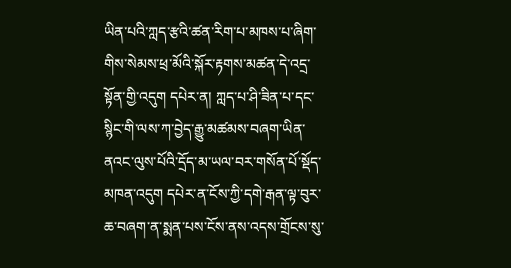ཡིན་པའི་ཀླད་རྩའི་ཚན་རིག་པ་མཁས་པ་ཞིག་གིས་སེམས་ཕྲ་མོའི་སྐོར་རྟགས་མཚན་དེ་འདྲ་སྟོན་གྱི་འདུག དཔེར་ན། ཀླད་པ་ཤི་ཟིན་པ་དང་སྙིང་གི་ལས་ཀ་བྱེད་རྒྱུ་མཚམས་བཞག་ཡིན་ནའང་ལུས་པོའི་དྲོད་མ་ཡལ་བར་གསོན་པོ་སྡོད་མཁན་འདུག དཔེར་ན་ངོས་ཀྱི་དགེ་རྒན་ལྟ་བུར་ཆ་བཞག་ན་སྨན་པས་ངོས་ནས་འདས་གྲོངས་སུ་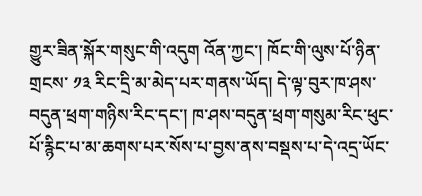གྱུར་ཟིན་སྐོར་གསུང་གི་འདུག འོན་ཀྱང་། ཁོང་གི་ལུས་པོ་ཉིན་གྲངས་ ༡༣ རིང་དྲི་མ་མེད་པར་གནས་ཡོད། དེ་ལྟ་བུར་ཁ་ཤས་བདུན་ཕྲག་གཉིས་རིང་དང་། ཁ་ཤས་བདུན་ཕྲག་གསུམ་རིང་ཕུང་པོ་རྙིང་པ་མ་ཆགས་པར་སོས་པ་བྱས་ནས་བསྡས་པ་དེ་འདྲ་ཡོང་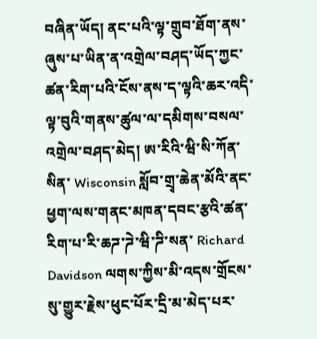བཞིན་ཡོད། ནང་པའི་ལྟ་གྲུབ་ཐོག་ནས་ཞུས་པ་ཡིན་ན་འགྲེལ་བཤད་ཡོད་ཀྱང་ཚན་རིག་པའི་ངོས་ནས་ད་ལྟའི་ཆར་འདི་ལྟ་བུའི་གནས་ཚུལ་ལ་དམིགས་བསལ་འགྲེལ་བཤད་མེད། ཨ་རིའི་ཝི་སི་ཀོན་སིན་ Wisconsin སློབ་གྲྭ་ཆེན་མོའི་ནང་ཕྱག་ལས་གནང་མཁན་དབང་རྩའི་ཚན་རིག་པ་རི་ཆཌ་ཌེ་ཝི་ཌི་སན་ Richard Davidson ལགས་ཀྱིས་མི་འདས་གྲོངས་སུ་གྱུར་རྗེས་ཕུང་པོར་དྲི་མ་མེད་པར་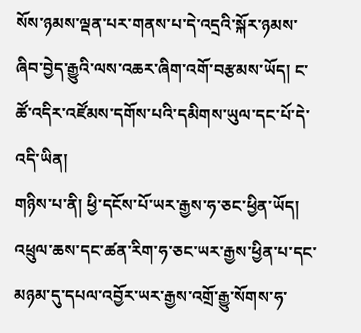སོས་ཉམས་ལྡན་པར་གནས་པ་དེ་འདྲའི་སྐོར་ཉམས་ཞིབ་བྱེད་རྒྱུའི་ལས་འཆར་ཞིག་འགོ་བརྩམས་ཡོད། ང་ཚོ་འདིར་འཛོམས་དགོས་པའི་དམིགས་ཡུལ་དང་པོ་དེ་འདི་ཡིན།
གཉིས་པ་ནི། ཕྱི་དངོས་པོ་ཡར་རྒྱས་ཧ་ཅང་ཕྱིན་ཡོད། འཕྲུལ་ཆས་དང་ཚན་རིག་ཧ་ཅང་ཡར་རྒྱས་ཕྱིན་པ་དང་མཉམ་དུ་དཔལ་འབྱོར་ཡར་རྒྱས་འགྲོ་རྒྱུ་སོགས་ཧ་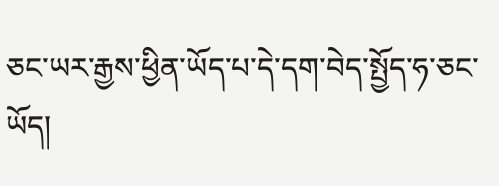ཅང་ཡར་རྒྱས་ཕྱིན་ཡོད་པ་དེ་དག་བེད་སྤྱོད་ཧ་ཅང་ཡོད།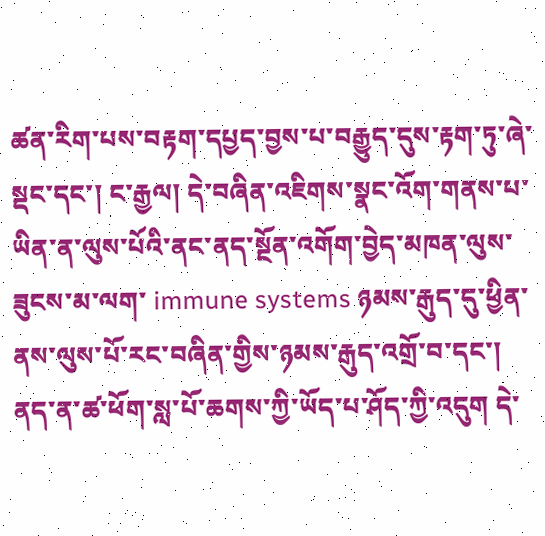ཚན་རིག་པས་བརྟག་དཔྱད་བྱས་པ་བརྒྱུད་དུས་རྟག་ཏུ་ཞེ་སྡང་དང་། ང་རྒྱལ། དེ་བཞིན་འཇིགས་སྣང་འོག་གནས་པ་ཡིན་ན་ལུས་པོའི་ནང་ནད་སྔོན་འགོག་བྱེད་མཁན་ལུས་ཟུངས་མ་ལག་ immune systems ཉམས་རྒུད་དུ་ཕྱིན་ནས་ལུས་པོ་རང་བཞིན་གྱིས་ཉམས་རྒུད་འགྲོ་བ་དང་། ནད་ན་ཚ་ཕོག་སླ་པོ་ཆགས་ཀྱི་ཡོད་པ་ཤོད་ཀྱི་འདུག དེ་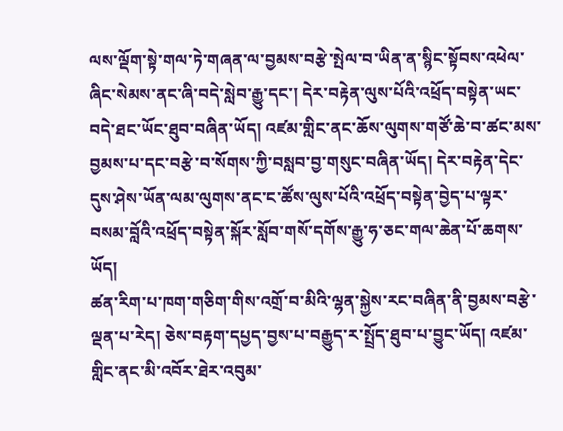ལས་ལྡོག་སྟེ་གལ་ཏེ་གཞན་ལ་བྱམས་བརྩེ་སྤེལ་བ་ཡིན་ན་སྙིང་སྟོབས་འཕེལ་ཞིང་སེམས་ནང་ཞི་བདེ་སླེབ་རྒྱུ་དང་། དེར་བརྟེན་ལུས་པོའི་འཕྲོད་བསྟེན་ཡང་བདེ་ཐང་ཡོང་ཐུབ་བཞིན་ཡོད། འཛམ་གླིང་ནང་ཆོས་ལུགས་གཙོ་ཆེ་བ་ཚང་མས་བྱམས་པ་དང་བརྩེ་བ་སོགས་ཀྱི་བསླབ་བྱ་གསུང་བཞིན་ཡོད། དེར་བརྟེན་དེང་དུས་ཤེས་ཡོན་ལམ་ལུགས་ནང་ང་ཚོས་ལུས་པོའི་འཕྲོད་བསྟེན་བྱེད་པ་ལྟར་བསམ་བློའི་འཕྲོད་བསྟེན་སྐོར་སློབ་གསོ་དགོས་རྒྱུ་ཧ་ཅང་གལ་ཆེན་པོ་ཆགས་ཡོད།
ཚན་རིག་པ་ཁག་གཅིག་གིས་འགྲོ་བ་མིའི་ལྷན་སྐྱེས་རང་བཞིན་ནི་བྱམས་བརྩེ་ལྡན་པ་རེད། ཅེས་བརྟག་དཔྱད་བྱས་པ་བརྒྱུད་ར་སྤྲོད་ཐུབ་པ་བྱུང་ཡོད། འཛམ་གླིང་ནང་མི་འབོར་ཐེར་འབུམ་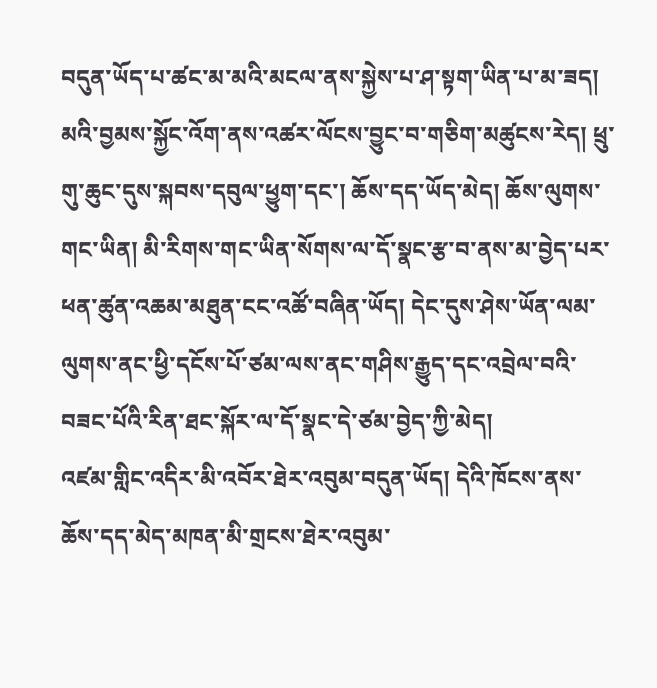བདུན་ཡོད་པ་ཚང་མ་མའི་མངལ་ནས་སྐྱེས་པ་ཤ་སྟག་ཡིན་པ་མ་ཟད། མའི་བྱམས་སྐྱོང་འོག་ནས་འཚར་ལོངས་བྱུང་བ་གཅིག་མཚུངས་རེད། ཕྲུ་གུ་ཆུང་དུས་སྐབས་དབུལ་ཕྱུག་དང་། ཆོས་དད་ཡོད་མེད། ཆོས་ལུགས་གང་ཡིན། མི་རིགས་གང་ཡིན་སོགས་ལ་དོ་སྣང་རྩ་བ་ནས་མ་བྱེད་པར་ཕན་ཚུན་འཆམ་མཐུན་ངང་འཚོ་བཞིན་ཡོད། དེང་དུས་ཤེས་ཡོན་ལམ་ལུགས་ནང་ཕྱི་དངོས་པོ་ཙམ་ལས་ནང་གཤིས་རྒྱུད་དང་འབྲེལ་བའི་བཟང་པོའི་རིན་ཐང་སྐོར་ལ་དོ་སྣང་དེ་ཙམ་བྱེད་ཀྱི་མེད།
འཛམ་གླིང་འདིར་མི་འབོར་ཐེར་འབུམ་བདུན་ཡོད། དེའི་ཁོངས་ནས་ཆོས་དད་མེད་མཁན་མི་གྲངས་ཐེར་འབུམ་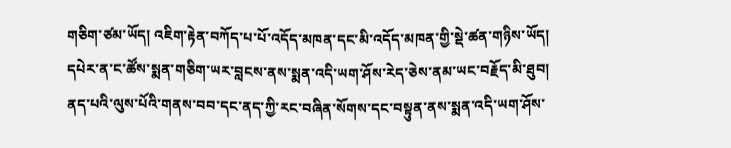གཅིག་ཙམ་ཡོད། འཇིག་རྟེན་བཀོད་པ་པོ་འདོད་མཁན་དང་མི་འདོད་མཁན་གྱི་སྡེ་ཚན་གཉིས་ཡོད། དཔེར་ན་ང་ཚོས་སྨན་གཅིག་ཡར་བླངས་ནས་སྨན་འདི་ཡག་ཤོས་རེད་ཅེས་ནམ་ཡང་བརྗོད་མི་ཐུབ། ནད་པའི་ལུས་པོའི་གནས་བབ་དང་ནད་ཀྱི་རང་བཞིན་སོགས་དང་བསྟུན་ནས་སྨན་འདི་ཡག་ཤོས་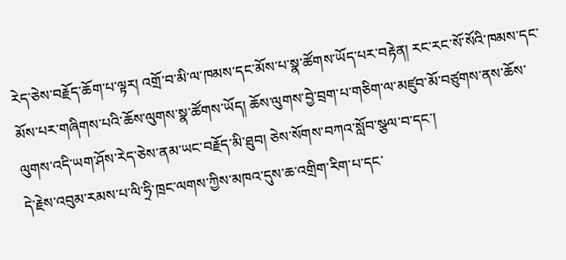རེད་ཅེས་བརྗོད་ཆོག་པ་ལྟར། འགྲོ་བ་མི་ལ་ཁམས་དང་མོས་པ་སྣ་ཚོགས་ཡོད་པར་བརྟེན། རང་རང་སོ་སོའི་ཁམས་དང་མོས་པར་གཞིགས་པའི་ཆོས་ལུགས་སྣ་ཚོགས་ཡོད། ཆོས་ལུགས་བྱེ་བྲག་པ་གཅིག་ལ་མཛུབ་མོ་བཙུགས་ནས་ཆོས་ལུགས་འདི་ཡག་ཤོས་རེད་ཅེས་ནམ་ཡང་བརྗོད་མི་ཐུབ། ཅེས་སོགས་བཀའ་སློབ་སྩལ་བ་དང་།
དེ་རྗེས་འབུམ་རམས་པ་ལི་ཧྲི་ཁྲང་ལགས་ཀྱིས་མཁའ་དུས་ཆ་འགྲིག་རིག་པ་དང་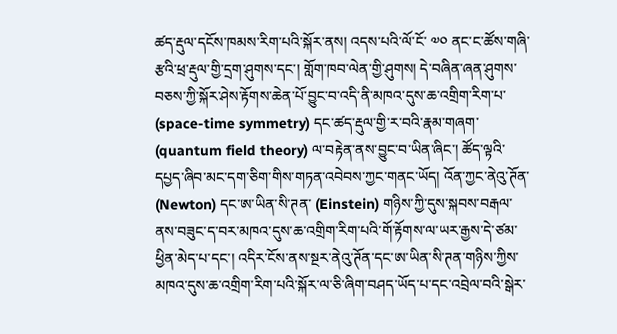ཚད་རྡུལ་དངོས་ཁམས་རིག་པའི་སྐོར་ནས། འདས་པའི་ལོ་ངོ་ ༧༠ ནང་ང་ཚོས་གཞི་རྩའི་ཕྲ་རྡུལ་གྱི་དྲག་ཤུགས་དང་། གློག་ཁབ་ལེན་གྱི་ཤུགས། དེ་བཞིན་ཞན་ཤུགས་བཅས་ཀྱི་སྐོར་ཤེས་རྟོགས་ཆེན་པོ་བྱུང་བ་འདི་ནི་མཁའ་དུས་ཆ་འགྲིག་རིག་པ་ (space-time symmetry) དང་ཚད་རྡུལ་གྱི་ར་བའི་རྣམ་གཞག་ (quantum field theory) ལ་བརྟེན་ནས་བྱུང་བ་ཡིན་ཞིང་། ཚོད་ལྟའི་དཔྱད་ཞིབ་མང་དག་ཅིག་གིས་གཏན་འབེབས་ཀྱང་གནང་ཡོད། འོན་ཀྱང་ནེའུ་ཊོན་ (Newton) དང་ཨ་ཡིན་སི་ཊན་ (Einstein) གཉིས་ཀྱི་དུས་སྐབས་བརྒལ་ནས་བཟུང་ད་བར་མཁའ་དུས་ཆ་འགྲིག་རིག་པའི་གོ་རྟོགས་ལ་ཡར་རྒྱས་དེ་ཙམ་ཕྱིན་མེད་པ་དང་། འདིར་ངོས་ནས་སྔར་ནེའུ་ཊོན་དང་ཨ་ཡིན་སི་ཊན་གཉིས་ཀྱིས་མཁའ་དུས་ཆ་འགྲིག་རིག་པའི་སྐོར་ལ་ཅི་ཞིག་བཤད་ཡོད་པ་དང་འབྲེལ་བའི་སྒེར་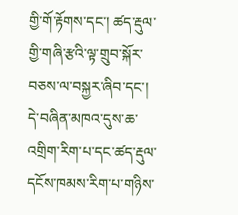གྱི་གོ་རྟོགས་དང་། ཚད་རྡུལ་གྱི་གཞི་རྩའི་ལྟ་གྲུབ་སྐོར་བཅས་ལ་བསྐྱར་ཞིབ་དང་། དེ་བཞིན་མཁའ་དུས་ཆ་འགྲིག་རིག་པ་དང་ཚད་རྡུལ་དངོས་ཁམས་རིག་པ་གཉིས་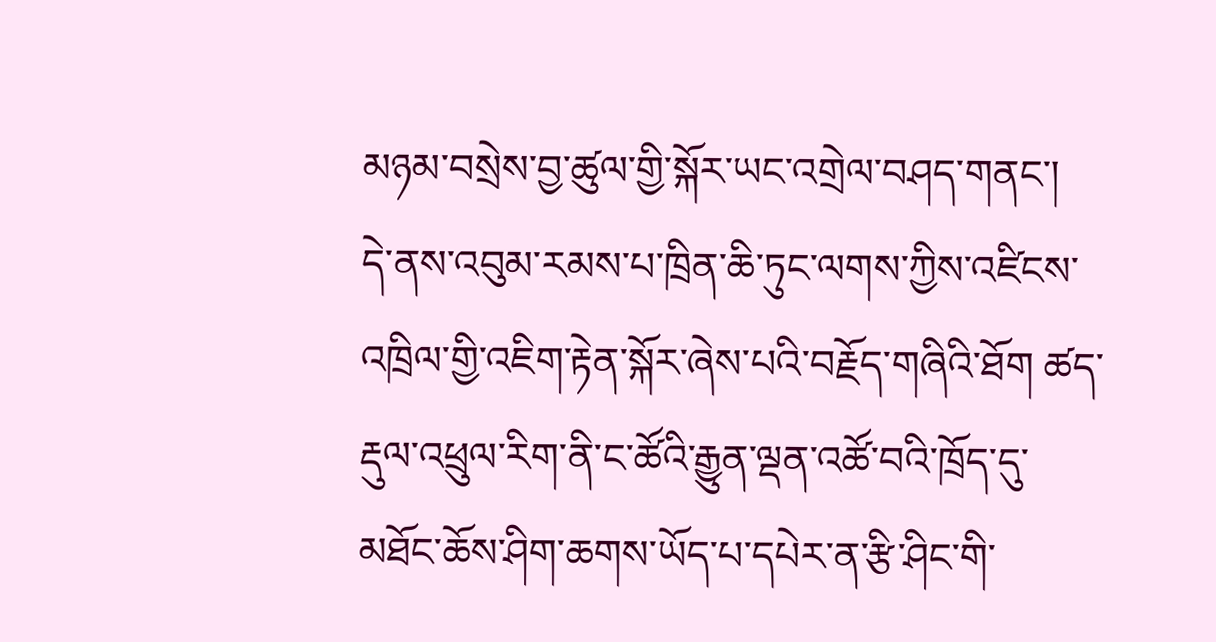མཉམ་བསྲེས་བྱ་ཚུལ་གྱི་སྐོར་ཡང་འགྲེལ་བཤད་གནང་།
དེ་ནས་འབུམ་རམས་པ་ཁྲིན་ཆི་ཏུང་ལགས་ཀྱིས་འཛིངས་འཁྲིལ་གྱི་འཇིག་རྟེན་སྐོར་ཞེས་པའི་བརྗོད་གཞིའི་ཐོག ཚད་རྡུལ་འཕྲུལ་རིག་ནི་ང་ཚོའི་རྒྱུན་ལྡན་འཚོ་བའི་ཁྲོད་དུ་མཐོང་ཆོས་ཤིག་ཆགས་ཡོད་པ་དཔེར་ན་རྩི་ཤིང་གི་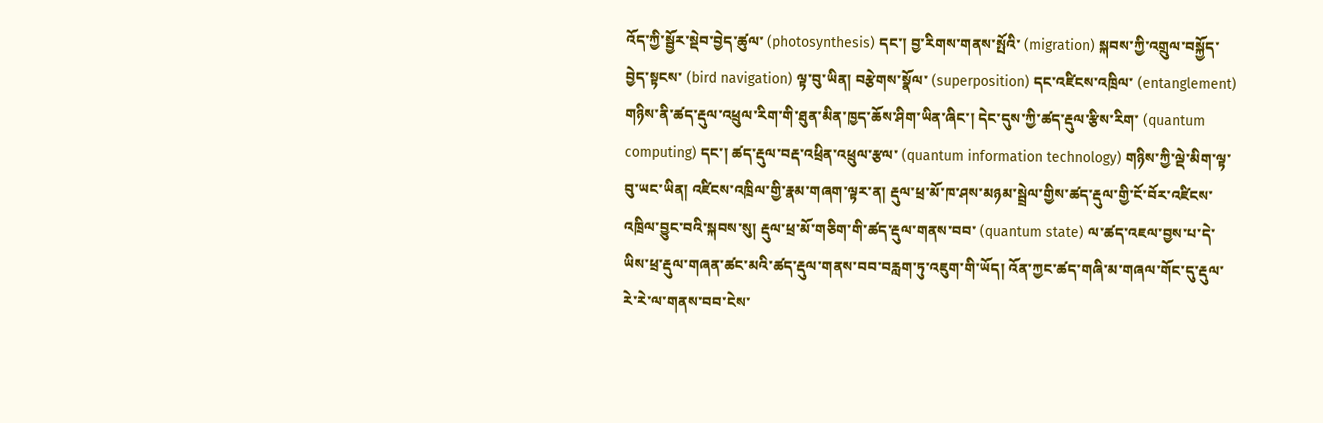འོད་ཀྱི་སྦྱོར་སྡེབ་བྱེད་ཚུལ་ (photosynthesis) དང་། བྱ་རིགས་གནས་སྤོའི་ (migration) སྐབས་ཀྱི་འགྲུལ་བསྐྱོད་བྱེད་སྟངས་ (bird navigation) ལྟ་བུ་ཡིན། བརྩེགས་སྣོལ་ (superposition) དང་འཛིངས་འཁྲིལ་ (entanglement) གཉིས་ནི་ཚད་རྡུལ་འཕྲུལ་རིག་གི་ཐུན་མིན་ཁྱད་ཆོས་ཤིག་ཡིན་ཞིང་། དེང་དུས་ཀྱི་ཚད་རྡུལ་རྩིས་རིག་ (quantum computing) དང་། ཚད་རྡུལ་བརྡ་འཕྲིན་འཕྲུལ་རྩལ་ (quantum information technology) གཉིས་ཀྱི་ལྡེ་མིག་ལྟ་བུ་ཡང་ཡིན། འཛིངས་འཁྲིལ་གྱི་རྣམ་གཞག་ལྟར་ན། རྡུལ་ཕྲ་མོ་ཁ་ཤས་མཉམ་སྦྲེལ་གྱིས་ཚད་རྡུལ་གྱི་ངོ་བོར་འཛིངས་འཁྲིལ་བྱུང་བའི་སྐབས་སུ། རྡུལ་ཕྲ་མོ་གཅིག་གི་ཚད་རྡུལ་གནས་བབ་ (quantum state) ལ་ཚད་འཇལ་བྱས་པ་དེ་ཡིས་ཕྲ་རྡུལ་གཞན་ཚང་མའི་ཚད་རྡུལ་གནས་བབ་བརླག་ཏུ་འཇུག་གི་ཡོད། འོན་ཀྱང་ཚད་གཞི་མ་གཞལ་གོང་དུ་རྡུལ་རེ་རེ་ལ་གནས་བབ་ངེས་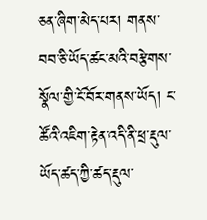ཅན་ཞིག་མེད་པར། གནས་བབ་ཅི་ཡོད་ཚང་མའི་བརྩེགས་སྣོལ་གྱི་ངོ་བོར་གནས་ཡོད། ང་ཚོའི་འཇིག་རྟེན་འདི་ནི་ཕྲ་རྡུལ་ཡོད་ཚད་ཀྱི་ཚད་རྡུལ་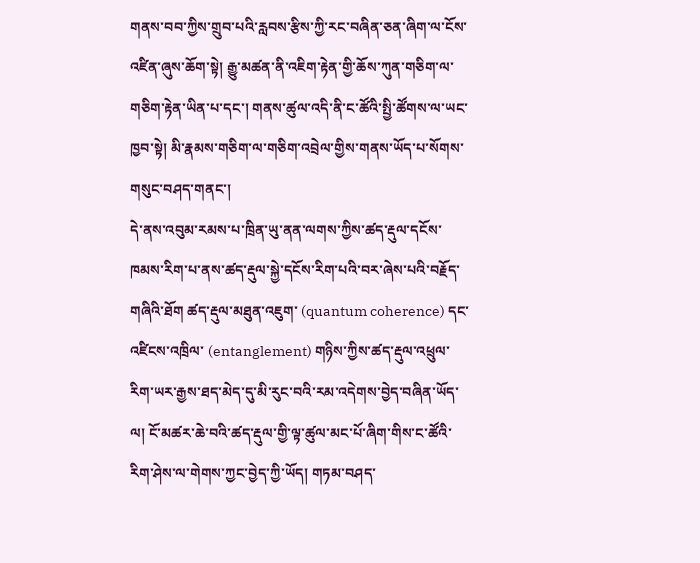གནས་བབ་ཀྱིས་གྲུབ་པའི་རླབས་རྩིས་ཀྱི་རང་བཞིན་ཅན་ཞིག་ལ་ངོས་འཛིན་ཞུས་ཆོག་སྟེ། རྒྱུ་མཚན་ནི་འཇིག་རྟེན་གྱི་ཆོས་ཀུན་གཅིག་ལ་གཅིག་རྟེན་ཡིན་པ་དང་། གནས་ཚུལ་འདི་ནི་ང་ཚོའི་སྤྱི་ཚོགས་ལ་ཡང་ཁྱབ་སྟེ། མི་རྣམས་གཅིག་ལ་གཅིག་འབྲེལ་གྱིས་གནས་ཡོད་པ་སོགས་གསུང་བཤད་གནང་།
དེ་ནས་འབུམ་རམས་པ་ཁྲིན་ཡུ་ནན་ལགས་ཀྱིས་ཚད་རྡུལ་དངོས་ཁམས་རིག་པ་ནས་ཚད་རྡུལ་སྐྱེ་དངོས་རིག་པའི་བར་ཞེས་པའི་བརྗོད་གཞིའི་ཐོག ཚད་རྡུལ་མཐུན་འཇུག་ (quantum coherence) དང་འཛིངས་འཁྲིལ་ (entanglement) གཉིས་ཀྱིས་ཚད་རྡུལ་འཕྲུལ་རིག་ཡར་རྒྱས་ཐད་མེད་དུ་མི་རུང་བའི་རམ་འདེགས་བྱེད་བཞིན་ཡོད་ལ། ངོ་མཚར་ཆེ་བའི་ཚད་རྡུལ་གྱི་ལྟ་ཚུལ་མང་པོ་ཞིག་གིས་ང་ཚོའི་རིག་ཤེས་ལ་གེགས་ཀྱང་བྱེད་ཀྱི་ཡོད། གཏམ་བཤད་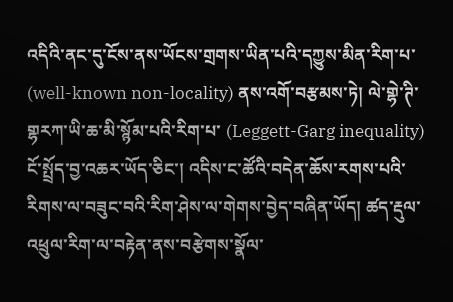འདིའི་ནང་དུ་ངོས་ནས་ཡོངས་གྲགས་ཡིན་པའི་དཀྱུས་མིན་རིག་པ་ (well-known non-locality) ནས་འགོ་བརྩམས་ཏེ། ལེ་གྷེ་ཊི་གྷརཀ་ཡི་ཆ་མི་སྙོམ་པའི་རིག་པ་ (Leggett-Garg inequality) ངོ་སྤྲོད་བྱ་འཆར་ཡོད་ཅིང་། འདིས་ང་ཚོའི་བདེན་ཆོས་རགས་པའི་རིགས་ལ་བཟུང་བའི་རིག་ཤེས་ལ་གེགས་བྱེད་བཞིན་ཡོད། ཚད་རྡུལ་འཕྲུལ་རིག་ལ་བརྟེན་ནས་བརྩེགས་སྣོལ་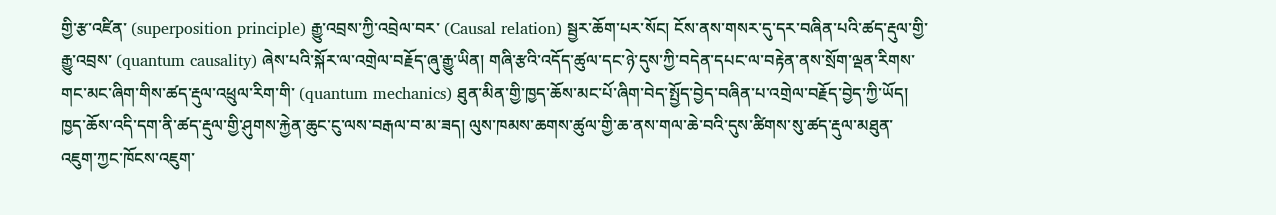གྱི་རྩ་འཛིན་ (superposition principle) རྒྱུ་འབྲས་ཀྱི་འབྲེལ་བར་ (Causal relation) སྦྱར་ཆོག་པར་སོང། ངོས་ནས་གསར་དུ་དར་བཞིན་པའི་ཚད་རྡུལ་གྱི་རྒྱུ་འབྲས་ (quantum causality) ཞེས་པའི་སྐོར་ལ་འགྲེལ་བརྗོད་ཞུ་རྒྱུ་ཡིན། གཞི་རྩའི་འདོད་ཚུལ་དང་ཉེ་དུས་ཀྱི་བདེན་དཔང་ལ་བརྟེན་ནས་སྲོག་ལྡན་རིགས་གང་མང་ཞིག་གིས་ཚད་རྡུལ་འཕྲུལ་རིག་གི་ (quantum mechanics) ཐུན་མིན་གྱི་ཁྱད་ཆོས་མང་པོ་ཞིག་བེད་སྤྱོད་བྱེད་བཞིན་པ་འགྲེལ་བརྗོད་བྱེད་ཀྱི་ཡོད། ཁྱད་ཆོས་འདི་དག་ནི་ཚད་རྡུལ་གྱི་ཤུགས་རྐྱེན་ཆུང་ངུ་ལས་བརྒལ་བ་མ་ཟད། ལུས་ཁམས་ཆགས་ཚུལ་གྱི་ཆ་ནས་གལ་ཆེ་བའི་དུས་ཚིགས་སུ་ཚད་རྡུལ་མཐུན་འཇུག་ཀྱང་ཁོངས་འཇུག་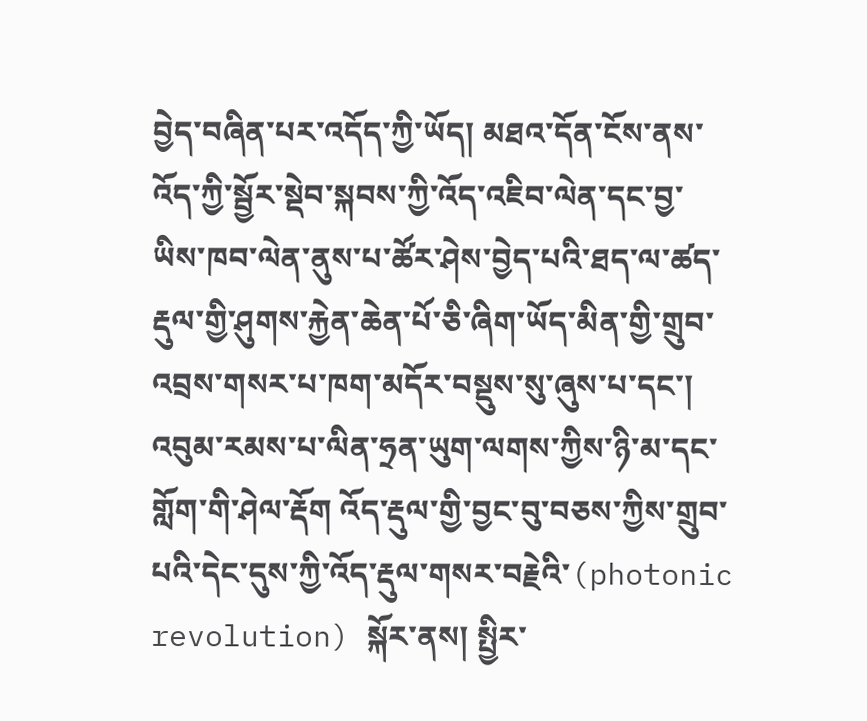བྱེད་བཞིན་པར་འདོད་ཀྱི་ཡོད། མཐའ་དོན་ངོས་ནས་འོད་ཀྱི་སྦྱོར་སྡེབ་སྐབས་ཀྱི་འོད་འཇིབ་ལེན་དང་བྱ་ཡིས་ཁབ་ལེན་ནུས་པ་ཚོར་ཤེས་བྱེད་པའི་ཐད་ལ་ཚད་རྡུལ་གྱི་ཤུགས་རྐྱེན་ཆེན་པོ་ཅི་ཞིག་ཡོད་མིན་གྱི་གྲུབ་འབྲས་གསར་པ་ཁག་མདོར་བསྡུས་སུ་ཞུས་པ་དང་།
འབུམ་རམས་པ་ལིན་ཧྲན་ཡུག་ལགས་ཀྱིས་ཉི་མ་དང་གློག་གི་ཤེལ་རྡོག འོད་རྡུལ་གྱི་བྱང་བུ་བཅས་ཀྱིས་གྲུབ་པའི་དེང་དུས་ཀྱི་འོད་རྡུལ་གསར་བརྗེའི་(photonic revolution) སྐོར་ནས། སྤྱིར་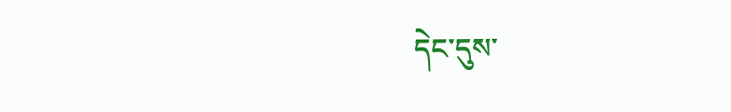དེང་དུས་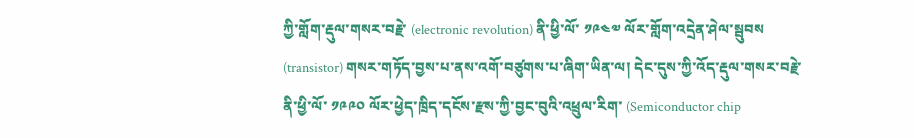ཀྱི་གློག་རྡུལ་གསར་བརྗེ་ (electronic revolution) ནི་ཕྱི་ལོ་ ༡༩༤༧ ལོར་གློག་འདྲེན་ཤེལ་སྦུབས (transistor) གསར་གཏོད་བྱས་པ་ནས་འགོ་བཙུགས་པ་ཞིག་ཡིན་ལ། དེང་དུས་ཀྱི་འོད་རྡུལ་གསར་བརྗེ་ནི་ཕྱི་ལོ་ ༡༩༩༠ ལོར་ཕྱེད་ཁྲིད་དངོས་རྫས་ཀྱི་བྱང་བུའི་འཕྲུལ་རིག་ (Semiconductor chip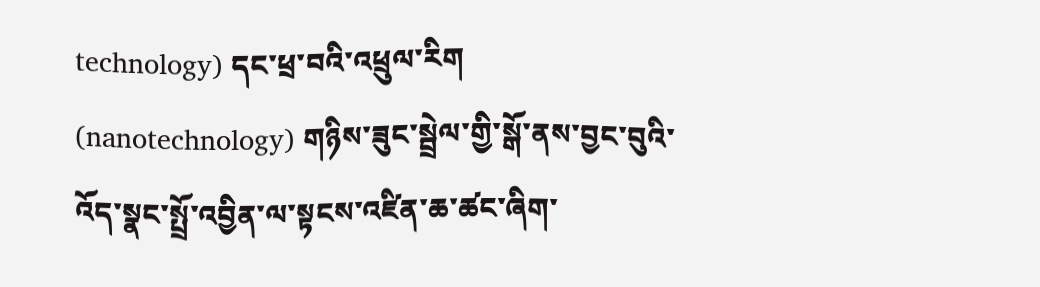technology) དང་ཕྲ་བའི་འཕྲུལ་རིག (nanotechnology) གཉིས་ཟུང་སྦྲེལ་གྱི་སྒོ་ནས་བྱང་བུའི་འོད་སྣང་སྤྲོ་འབྱིན་ལ་སྟངས་འཛིན་ཆ་ཚང་ཞིག་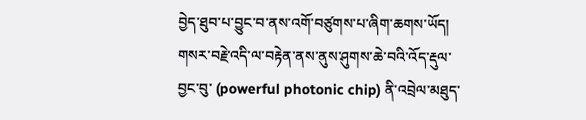བྱེད་ཐུབ་པ་བྱུང་བ་ནས་འགོ་བཙུགས་པ་ཞིག་ཆགས་ཡོད། གསར་བརྗེ་འདི་ལ་བརྟེན་ནས་ནུས་ཤུགས་ཆེ་བའི་འོད་རྡུལ་བྱང་བུ་ (powerful photonic chip) ནི་འབྲེལ་མཐུད་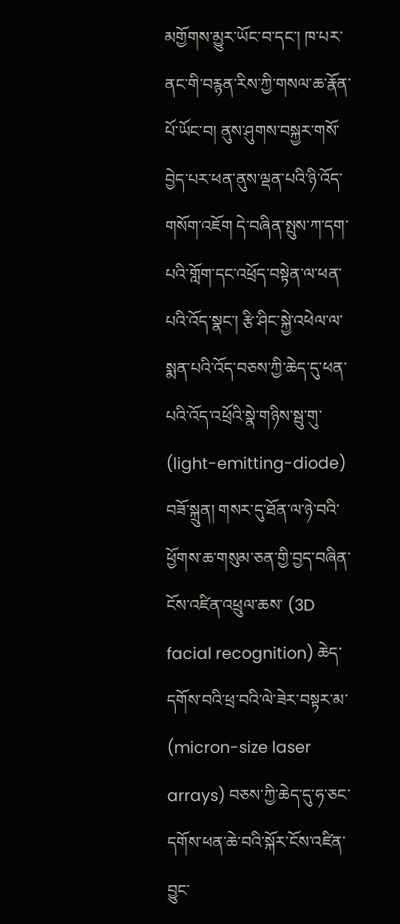མགྱོགས་མྱུར་ཡོང་བ་དང་། ཁ་པར་ནང་གི་བརྙན་རིས་ཀྱི་གསལ་ཆ་རྣོན་པོ་ཡོང་བ། ནུས་ཤུགས་བསྐྱར་གསོ་བྱེད་པར་ཕན་ནུས་ལྡན་པའི་ཉི་འོད་གསོག་འཇོག དེ་བཞིན་སྤུས་ཀ་དག་པའི་གློག་དང་འཕྲོད་བསྟེན་ལ་ཕན་པའི་འོད་སྣང་། རྩི་ཤིང་སྐྱེ་འཕེལ་ལ་སྨན་པའི་འོད་བཅས་ཀྱི་ཆེད་དུ་ཕན་པའི་འོད་འཕྲོའི་སྣེ་གཉིས་སྦུ་གུ་ (light-emitting-diode) བཟོ་སྐྲུན། གསར་དུ་ཐོན་ལ་ཉེ་བའི་ཕྱོགས་ཆ་གསུམ་ཅན་གྱི་བྱད་བཞིན་ངོས་འཛིན་འཕྲུལ་ཆས་ (3D facial recognition) ཆེད་དགོས་བའི་ཕྲ་བའི་ལེ་ཟེར་བསྟར་མ་ (micron-size laser arrays) བཅས་ཀྱི་ཆེད་དུ་ཧ་ཅང་དགོས་ཕན་ཆེ་བའི་སྐོར་ངོས་འཛིན་བྱུང་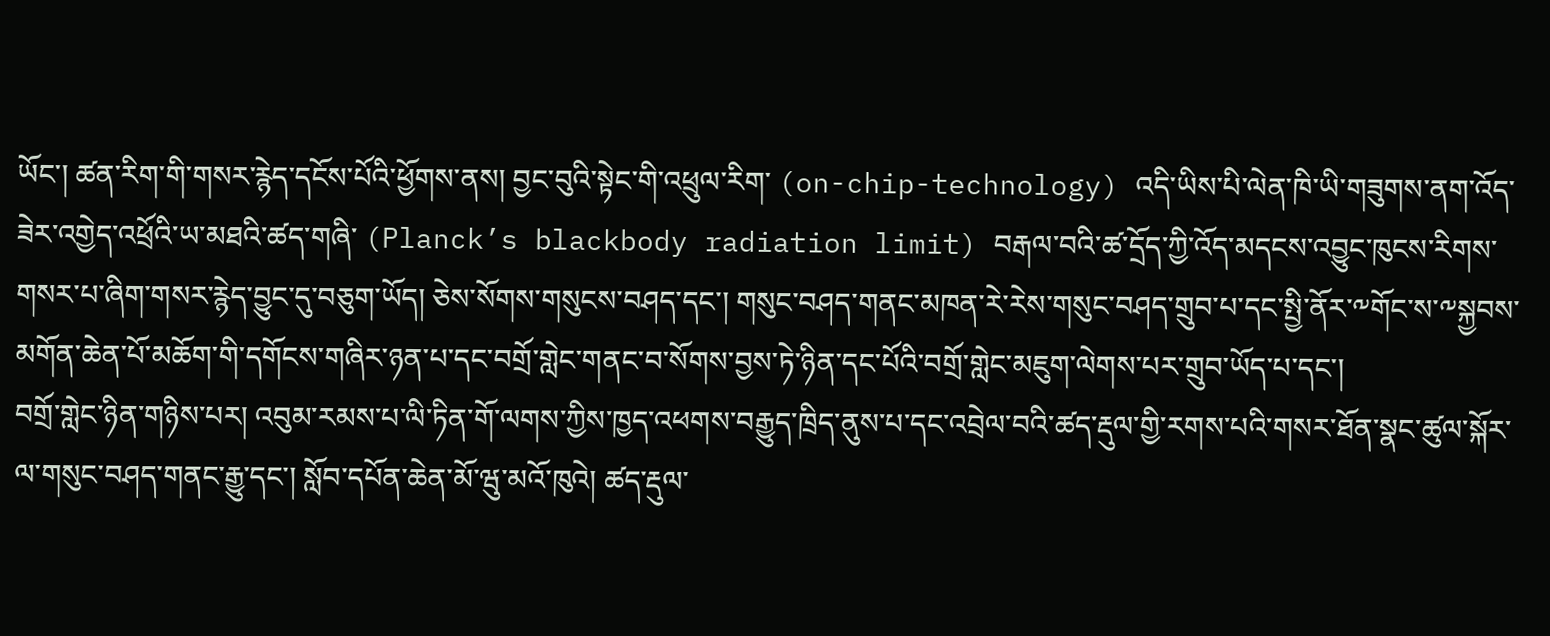ཡོང་། ཚན་རིག་གི་གསར་རྙེད་དངོས་པོའི་ཕྱོགས་ནས། བྱང་བུའི་སྟེང་གི་འཕྲུལ་རིག་ (on-chip-technology) འདི་ཡིས་པི་ལེན་ཁི་ཡི་གཟུགས་ནག་འོད་ཟེར་འགྱེད་འཕྲོའི་ཡ་མཐའི་ཚད་གཞི་ (Planck’s blackbody radiation limit) བརྒལ་བའི་ཚ་དྲོད་ཀྱི་འོད་མདངས་འབྱུང་ཁུངས་རིགས་གསར་པ་ཞིག་གསར་རྙེད་བྱུང་དུ་བཅུག་ཡོད། ཅེས་སོགས་གསུངས་བཤད་དང་། གསུང་བཤད་གནང་མཁན་རེ་རེས་གསུང་བཤད་གྲུབ་པ་དང་སྤྱི་ནོར་༸གོང་ས་༸སྐྱབས་མགོན་ཆེན་པོ་མཆོག་གི་དགོངས་གཞིར་ཉན་པ་དང་བགྲོ་གླེང་གནང་བ་སོགས་བྱས་ཏེ་ཉིན་དང་པོའི་བགྲོ་གླེང་མཇུག་ལེགས་པར་གྲུབ་ཡོད་པ་དང་།
བགྲོ་གླེང་ཉིན་གཉིས་པར། འབུམ་རམས་པ་ལི་ཏིན་གོ་ལགས་ཀྱིས་ཁྱད་འཕགས་བརྒྱུད་ཁྲིད་ནུས་པ་དང་འབྲེལ་བའི་ཚད་རྡུལ་གྱི་རགས་པའི་གསར་ཐོན་སྣང་ཚུལ་སྐོར་ལ་གསུང་བཤད་གནང་རྒྱུ་དང་། སློབ་དཔོན་ཆེན་མོ་ཝུ་མའོ་ཁུའེ། ཚད་རྡུལ་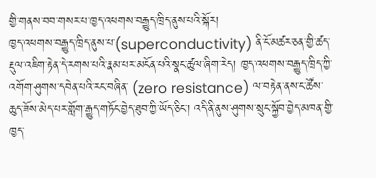གྱི་གནས་བབ་གསར་པ་ཁྱད་འཕགས་བརྒྱུད་ཁྲིད་ནུས་པའི་སྐོར།
ཁྱད་འཕགས་བརྒྱུད་ཁྲིད་ནུས་པ་(superconductivity) ནི་ངོ་མཚར་ཅན་གྱི་ཚད་རྡུལ་འཇིག་རྟེན་དེ་རགས་པའི་རྣམ་པར་མངོན་པའི་སྣང་ཚུལ་ཞིག་རེད། ཁྱད་འཕགས་བརྒྱུད་ཁྲིད་ཀྱི་འགོག་ཤུགས་དབེན་པའི་རང་བཞིན་ (zero resistance) ལ་བརྟེན་ནས་ང་ཚོས་ཆུད་ཟོས་མེད་པར་གློག་རྒྱུད་གཏོང་བྱེད་ཐུབ་ཀྱི་ཡོད་ཅིང་། འདི་ནི་ནུས་ཤུགས་སྲུང་སྐྱོབ་བྱེད་མཁན་གྱི་ཁྱད་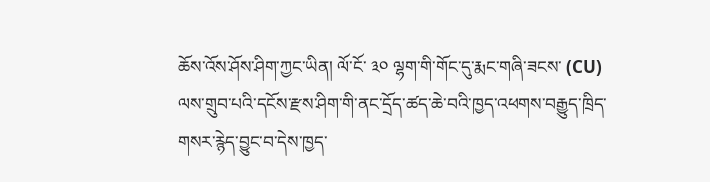ཆོས་འོས་ཤོས་ཤིག་ཀྱང་ཡིན། ལོ་ངོ་ ༣༠ ལྷག་གི་གོང་དུ་རྨང་གཞི་ཟངས་ (CU) ལས་གྲུབ་པའི་དངོས་རྫས་ཤིག་གི་ནང་དྲོད་ཚད་ཆེ་བའི་ཁྱད་འཕགས་བརྒྱུད་ཁྲིད་གསར་རྙེད་བྱུང་བ་དེས་ཁྱད་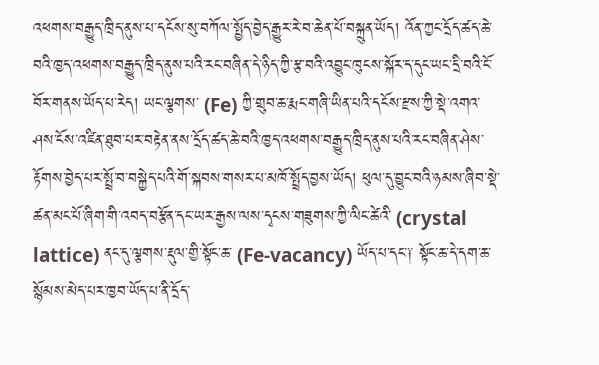འཕགས་བརྒྱུད་ཁྲིད་ནུས་པ་དངོས་སུ་བཀོལ་སྤྱོད་བྱེད་རྒྱུར་རེ་བ་ཆེན་པོ་བསྐྲུན་ཡོད། འོན་ཀྱང་དྲོད་ཚད་ཆེ་བའི་ཁྱད་འཕགས་བརྒྱུད་ཁྲིད་ནུས་པའི་རང་བཞིན་དེ་ཉིད་ཀྱི་རྩ་བའི་འབྱུང་ཁུངས་སྐོར་ད་དུང་ཡང་དྲི་བའི་ངོ་བོར་གནས་ཡོད་པ་རེད། ཡང་ལྕགས་ (Fe) ཀྱི་གྲུབ་ཆ་རྨང་གཞི་ཡིན་པའི་དངོས་རྫས་ཀྱི་སྡེ་འགའ་ཤས་ངོས་འཛིན་ཐུབ་པར་བརྟེན་ནས་དྲོད་ཚད་ཆེ་བའི་ཁྱད་འཕགས་བརྒྱུད་ཁྲིད་ནུས་པའི་རང་བཞིན་ཤེས་རྟོགས་བྱེད་པར་སྤྲོ་བ་བསྐྱེད་པའི་གོ་སྐབས་གསར་པ་མཁོ་སྤྲོད་བྱས་ཡོད། ཕུལ་དུ་བྱུང་བའི་ཉམས་ཞིབ་སྡེ་ཚན་མང་པོ་ཞིག་གི་འབད་བརྩོན་དང་ཡར་རྒྱས་ལས་དྭངས་གཟུགས་ཀྱི་ལིང་ཚེའི་ (crystal lattice) ནང་དུ་ལྕགས་རྡུལ་གྱི་སྟོང་ཆ་ (Fe-vacancy) ཡོད་པ་དང་༑ སྟོང་ཆ་དེ་དག་ཆ་སྙོམས་མེད་པར་ཁྱབ་ཡོད་པ་ནི་དྲོད་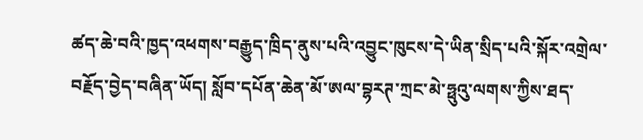ཚད་ཆེ་བའི་ཁྱད་འཕགས་བརྒྱུད་ཁྲིད་ནུས་པའི་འབྱུང་ཁུངས་དེ་ཡིན་སྲིད་པའི་སྐོར་འགྲེལ་བརྗོད་བྱེད་བཞིན་ཡོད། སློབ་དཔོན་ཆེན་མོ་ཨལ་བྷརཊ་ཀྲང་མེ་ཧྥུའུ་ལགས་ཀྱིས་ཐད་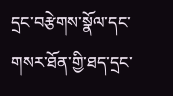དྲང་བརྩེགས་སྣོལ་དང་གསར་ཐོན་གྱི་ཐད་དྲང་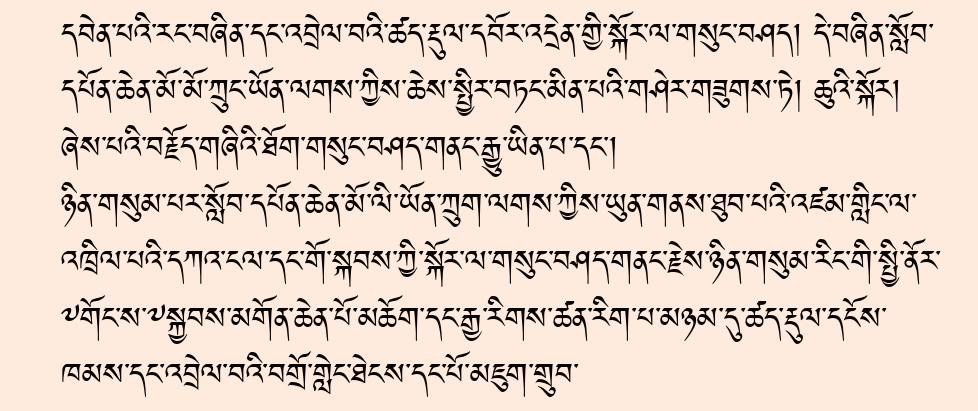དབེན་པའི་རང་བཞིན་དང་འབྲེལ་བའི་ཚད་རྡུལ་དབོར་འདྲེན་གྱི་སྐོར་ལ་གསུང་བཤད། དེ་བཞིན་སློབ་དཔོན་ཆེན་མོ་མོ་ཀྲུང་ཡོན་ལགས་ཀྱིས་ཆེས་སྤྱིར་བཏང་མིན་པའི་གཤེར་གཟུགས་ཏེ། ཆུའི་སྐོར། ཞེས་པའི་བརྗོད་གཞིའི་ཐོག་གསུང་བཤད་གནང་རྒྱུ་ཡིན་པ་དང་།
ཉིན་གསུམ་པར་སློབ་དཔོན་ཆེན་མོ་ལི་ཡོན་ཀྲུག་ལགས་ཀྱིས་ཡུན་གནས་ཐུབ་པའི་འཛམ་གླིང་ལ་འཁྲིལ་པའི་དཀའ་ངལ་དང་གོ་སྐབས་ཀྱི་སྐོར་ལ་གསུང་བཤད་གནང་རྗེས་ཉིན་གསུམ་རིང་གི་སྤྱི་ནོར་༸གོང་ས་༸སྐྱབས་མགོན་ཆེན་པོ་མཆོག་དང་རྒྱ་རིགས་ཚན་རིག་པ་མཉམ་དུ་ཚད་རྡུལ་དངོས་ཁམས་དང་འབྲེལ་བའི་བགྲོ་གླེང་ཐེངས་དང་པོ་མཇུག་གྲུབ་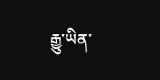རྒྱུ་ཡིན་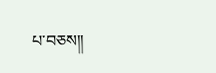པ་བཅས།།